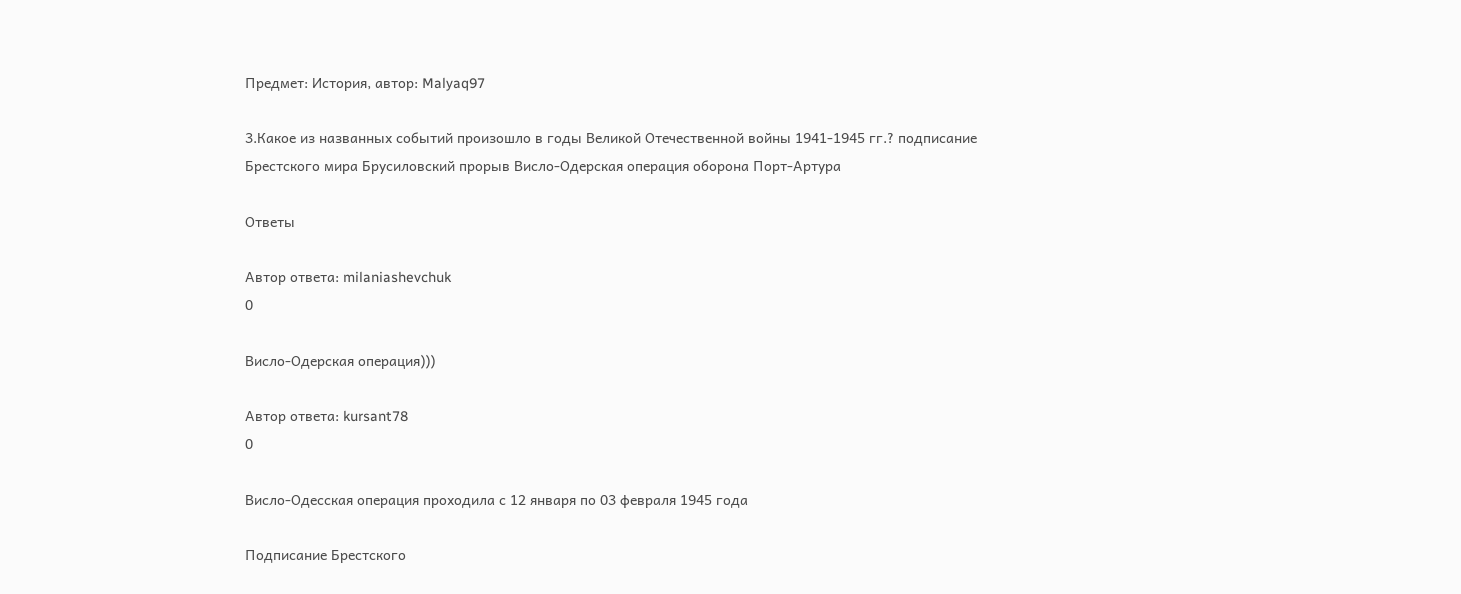Предмет: История, автор: Malyaq97

3.Какое из названных событий произошло в годы Великой Отечественной войны 1941-1945 гг.? подписание Брестского мира Брусиловский прорыв Висло-Одерская операция оборона Порт-Артура

Ответы

Автор ответа: milaniashevchuk
0

Висло-Одерская операция)))

Автор ответа: kursant78
0

Висло-Одесская операция проходила с 12 января по 03 февраля 1945 года

Подписание Брестского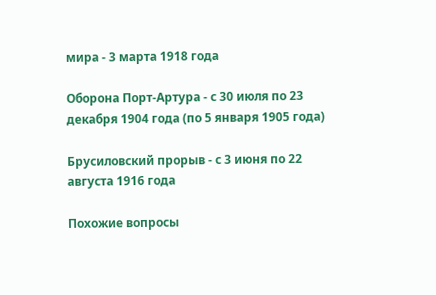мира - 3 марта 1918 года

Оборона Порт-Артура - с 30 июля по 23 декабря 1904 года (по 5 января 1905 года)

Брусиловский прорыв - с 3 июня по 22 августа 1916 года

Похожие вопросы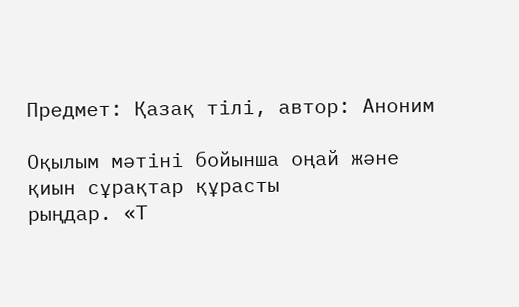Предмет: Қазақ тiлi, автор: Аноним

Оқылым мәтіні бойынша оңай және қиын сұрақтар құрасты
рыңдар. «Т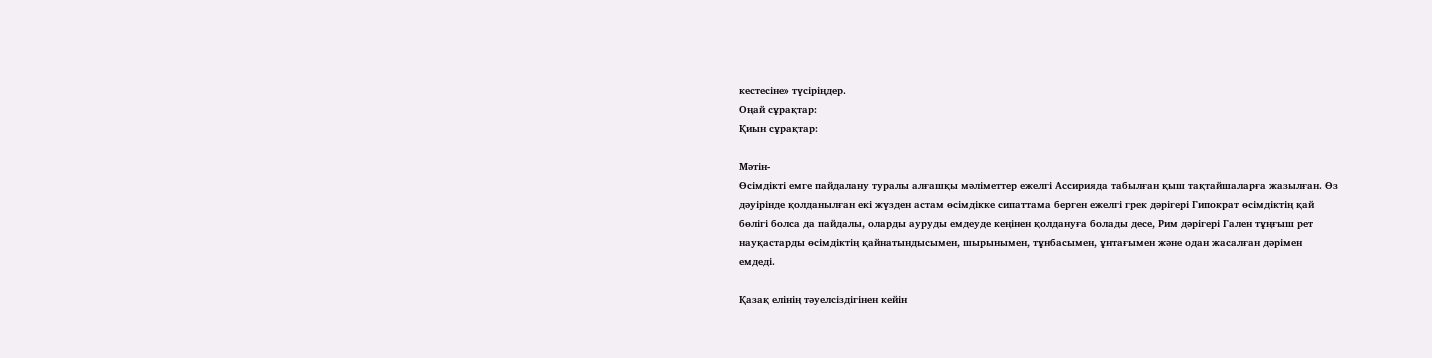кестесіне» түсіріңдер.
Оңай сұрақтар:
Қиын сұрақтар:

Мәтін-
Өсімдікті емге пайдалану туралы алғашқы мәліметтер ежелгі Ассирияда табылған қыш тақтайшаларға жазылған. Өз дәуірінде қолданылған екі жүзден астам өсімдікке сипаттама берген ежелгі грек дәрігері Гипократ өсімдіктің қай бөлігі болса да пайдалы, оларды ауруды емдеуде кеңінен қолдануға болады десе, Рим дәрігері Гален тұңғыш рет науқастарды өсімдіктің қайнатындысымен, шырынымен, тұнбасымен, ұнтағымен және одан жасалған дәрімен емдеді.

Қазақ елінің тәуелсіздігінен кейін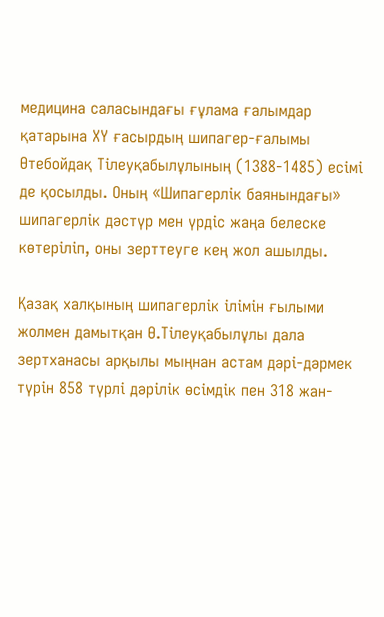медицина саласындағы ғұлама ғалымдар қатарына ХҮ ғасырдың шипагер-ғалымы Өтебойдақ Тілеуқабылұлының (1388-1485) есімі де қосылды. Оның «Шипагерлік баянындағы» шипагерлік дәстүр мен үрдіс жаңа белеске көтеріліп, оны зерттеуге кең жол ашылды.

Қазақ халқының шипагерлік ілімін ғылыми жолмен дамытқан Ө.Тілеуқабылұлы дала зертханасы арқылы мыңнан астам дәрі-дәрмек түрін 858 түрлі дәрілік өсімдік пен 318 жан-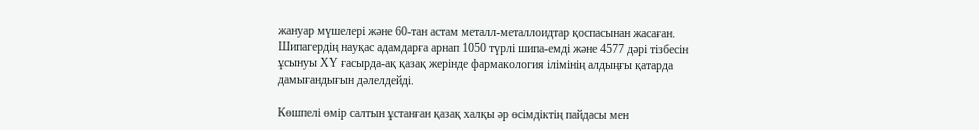жануар мүшелері және 60-тан астам металл-металлоидтар қоспасынан жасаған. Шипагердің науқас адамдарға арнап 1050 түрлі шипа-емді және 4577 дәрі тізбесін ұсынуы ХҮ ғасырда-ақ қазақ жерінде фармакология ілімінің алдыңғы қатарда дамығандығын дәлелдейді.

Көшпелі өмір салтын ұстанған қазақ халқы әр өсімдіктің пайдасы мен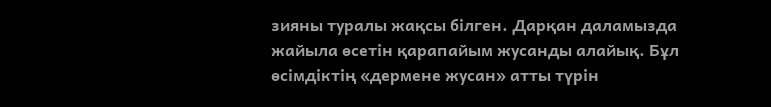зияны туралы жақсы білген. Дарқан даламызда жайыла өсетін қарапайым жусанды алайық. Бұл өсімдіктің «дермене жусан» атты түрін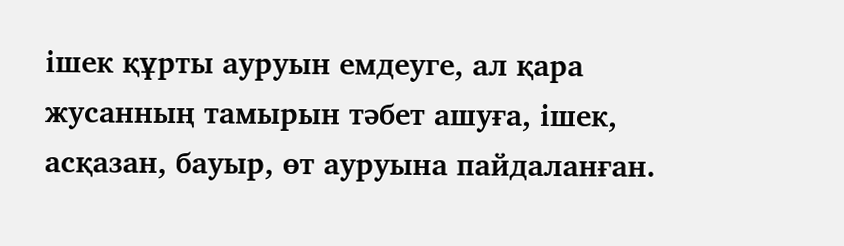ішек құрты ауруын емдеуге, ал қара жусанның тамырын тәбет ашуға, ішек, асқазан, бауыр, өт ауруына пайдаланған.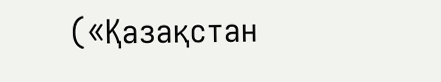(«Қазақстан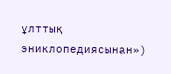ұлттық эниклопедиясынан»)